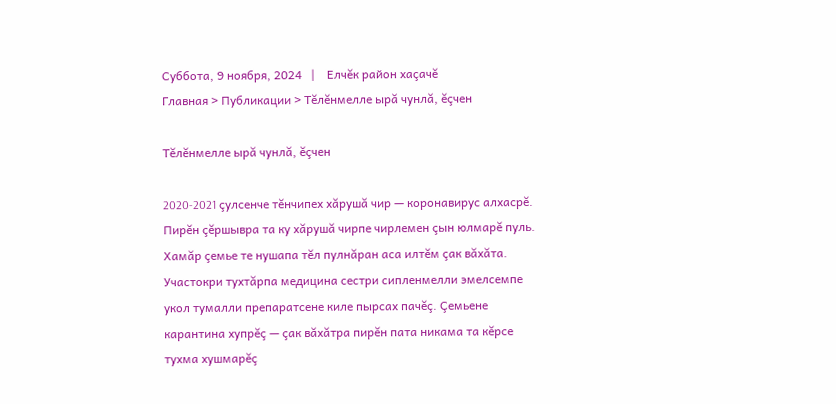Суббота, 9 ноября, 2024   |    Елчĕк район хаçачĕ
Главная > Публикации > Тĕлĕнмелле ырă чунлă, ĕçчен

Тĕлĕнмелле ырă чунлă, ĕçчен

2020-2021 çулсенче тĕнчипех хăрушă чир — коронавирус алхасрĕ. Пирĕн çĕршывра та ку хăрушă чирпе чирлемен çын юлмарĕ пуль. Хамăр çемье те нушапа тĕл пулнăран аса илтĕм çак вăхăта. Участокри тухтăрпа медицина сестри сипленмелли эмелсемпе укол тумалли препаратсене киле пырсах пачĕç. Çемьене карантина хупрĕç — çак вăхăтра пирĕн пата никама та кĕрсе тухма хушмарĕç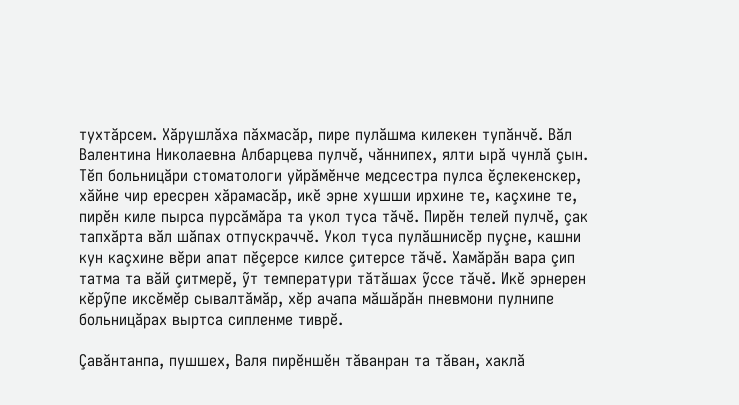тухтăрсем. Хăрушлăха пăхмасăр, пире пулăшма килекен тупăнчĕ. Вăл Валентина Николаевна Албарцева пулчĕ, чăннипех, ялти ырă чунлă çын. Тĕп больницăри стоматологи уйрăмĕнче медсестра пулса ĕçлекенскер, хăйне чир ересрен хăрамасăр, икĕ эрне хушши ирхине те, каçхине те, пирĕн киле пырса пурсăмăра та укол туса тăчĕ. Пирĕн телей пулчĕ, çак тапхăрта вăл шăпах отпускраччĕ. Укол туса пулăшнисĕр пуçне, кашни кун каçхине вĕри апат пĕçерсе килсе çитерсе тăчĕ. Хамăрăн вара çип татма та вăй çитмерĕ, ỹт температури тăтăшах ỹссе тăчĕ. Икĕ эрнерен кĕрỹпе иксĕмĕр сывалтăмăр, хĕр ачапа мăшăрăн пневмони пулнипе больницăрах выртса сипленме тиврĕ.

Çавăнтанпа, пушшех, Валя пирĕншĕн тăванран та тăван, хаклă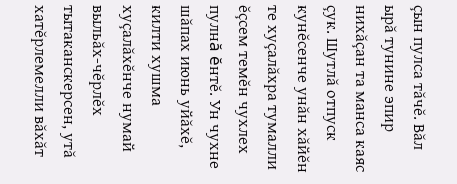çын пулса тăчĕ. Вăл ырă тунине эпир нихăçан та манса каяс çук. Шутлă отпуск кунĕсенче унăн хăйĕн те хуçалăхра тумалли ĕçсем темĕн чухлех пулнă ĕнтĕ. Ун чухне шăпах июнь уйăхĕ, килти хушма хуçалăхĕнче нумай выльăх-чĕрлĕх тытаканскерсен, утă хатĕрлемелли вăхăт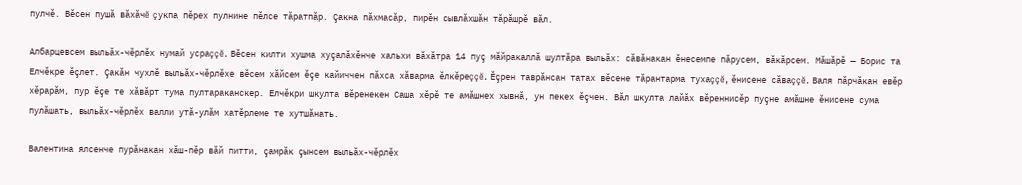пулчĕ. Вĕсен пушă вăхăчĕ çукпа пĕрех пулнине пĕлсе тăратпăр. Çакна пăхмасăр, пирĕн сывлăхшăн тăрăшрĕ вăл.

Албарцевсем выльăх-чĕрлĕх нумай усраççĕ. Вĕсен килти хушма хуçалăхĕнче хальхи вăхăтра 14 пуç мăйракаллă шултăра выльăх: сăвăнакан ĕнесемпе пăрусем, вăкăрсем. Мăшăрĕ — Борис та Елчĕкре ĕçлет. Çакăн чухлĕ выльăх-чĕрлĕхе вĕсем хăйсем ĕçе кайиччен пăхса хăварма ĕлкĕреççĕ. Ĕçрен таврăнсан татах вĕсене тăрантарма тухаççĕ, ĕнисене сăваççĕ. Валя пăрчăкан евĕр хĕрарăм, пур ĕçе те хăвăрт тума пултараканскер. Елчĕкри шкулта вĕренекен Саша хĕрĕ те амăшнех хывнă, ун пекех ĕçчен. Вăл шкулта лайăх вĕреннисĕр пуçне амăшне ĕнисене сума пулăшать, выльăх-чĕрлĕх валли утă-улăм хатĕрлеме те хутшăнать.

Валентина ялсенче пурăнакан хăш-пĕр вăй питти, çамрăк çынсем выльăх-чĕрлĕх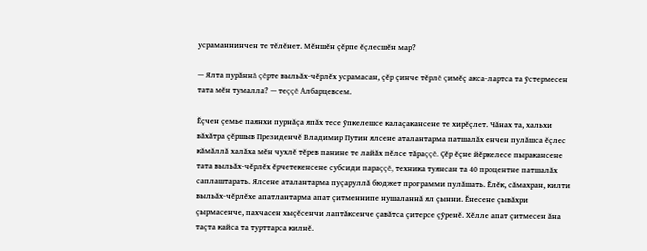усраманнинчен те тĕлĕнет. Мĕншĕн çĕрпе ĕçлесшĕн мар?

— Ялта пурăннă çĕрте выльăх-чĕрлĕх усрамасан, çĕр çинче тĕрлĕ çимĕç акса-лартса та ỹстермесен тата мĕн тумалла? — теççĕ Албарцевсем.

Ĕçчен çемье паянхи пурнăçа япăх тесе ỹпкелешсе калаçакансене те хирĕçлет. Чăнах та, хальхи вăхăтра çĕршыв Президенчĕ Владимир Путин ялсене аталантарма патшалăх енчен пулăшса ĕçлес кăмăллă халăха мĕн чухлĕ тĕрев панине те лайăх пĕлсе тăраççĕ. Çĕр ĕçне йĕркелесе пыракансене тата выльăх-чĕрлĕх ĕрчетекенсене субсиди параççĕ, техника туянсан та 40 процентне патшалăх саплаштарать. Ялсене аталантарма пуçаруллă бюджет программи пулăшать. Ĕлĕк, сăмахран, килти выльăх-чĕрлĕхе апатлантарма апат çитменнипе нушаланнă ял çынни. Ĕнесене çывăхри çырмасенче, пахчасен хыçĕсенчи лаптăксенче çавăтса çитерсе çỹренĕ. Хĕлле апат çитмесен ăна таçта кайса та турттарса килнĕ.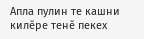Апла пулин те кашни килĕре тенĕ пекех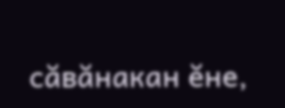сăвăнакан ĕне,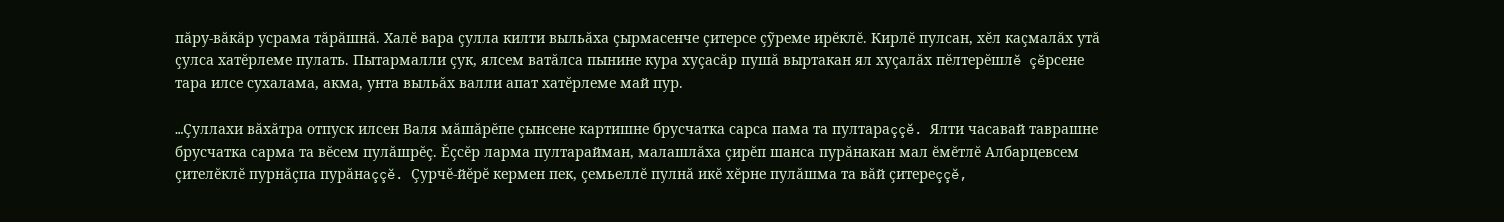пăру-вăкăр усрама тăрăшнă. Халĕ вара çулла килти выльăха çырмасенче çитерсе çỹреме ирĕклĕ. Кирлĕ пулсан, хĕл каçмалăх утă çулса хатĕрлеме пулать. Пытармалли çук, ялсем ватăлса пынине кура хуçасăр пушă выртакан ял хуçалăх пĕлтерĕшлĕ çĕрсене тара илсе сухалама, акма, унта выльăх валли апат хатĕрлеме май пур.

…Çуллахи вăхăтра отпуск илсен Валя мăшăрĕпе çынсене картишне брусчатка сарса пама та пултараççĕ. Ялти часавай таврашне брусчатка сарма та вĕсем пулăшрĕç. Ĕçсĕр ларма пултарайман, малашлăха çирĕп шанса пурăнакан мал ĕмĕтлĕ Албарцевсем çителĕклĕ пурнăçпа пурăнаççĕ. Çурчĕ-йĕрĕ кермен пек, çемьеллĕ пулнă икĕ хĕрне пулăшма та вăй çитереççĕ,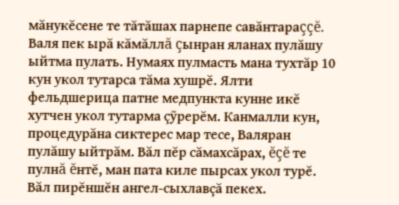мăнукĕсене те тăтăшах парнепе савăнтараççĕ. Валя пек ырă кăмăллă çынран яланах пулăшу ыйтма пулать. Нумаях пулмасть мана тухтăр 10 кун укол тутарса тăма хушрĕ. Ялти фельдшерица патне медпункта кунне икĕ хутчен укол тутарма çỹрерĕм. Канмалли кун, процедурăна сиктерес мар тесе, Валяран пулăшу ыйтрăм. Вăл пĕр сăмахсăрах, ĕçĕ те пулнă ĕнтĕ, ман пата киле пырсах укол турĕ. Вăл пирĕншĕн ангел-сыхлавçă пекех.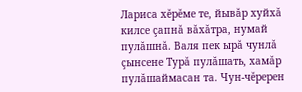Лариса хĕрĕме те, йывăр хуйхă килсе çапнă вăхăтра, нумай пулăшнă. Валя пек ырă чунлă çынсене Турă пулăшать, хамăр пулăшаймасан та. Чун-чĕререн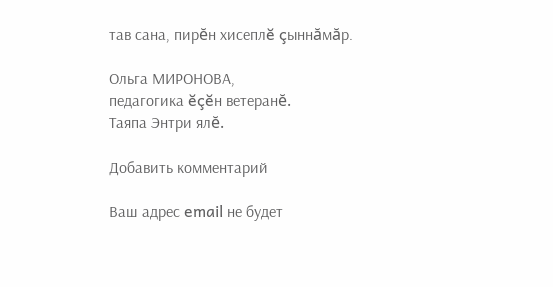тав сана, пирĕн хисеплĕ çыннăмăр.

Ольга МИРОНОВА,
педагогика ĕçĕн ветеранĕ.
Таяпа Энтри ялĕ.

Добавить комментарий

Ваш адрес email не будет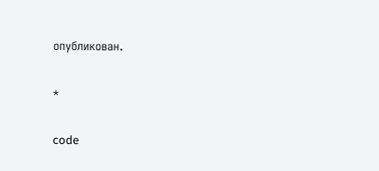опубликован.

*

code